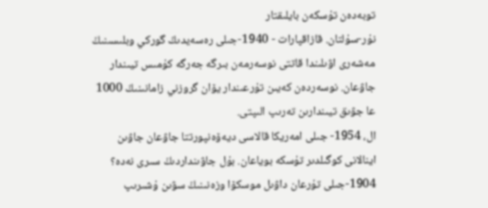توبەدەن تۇسكەن بايلىقتار
نۇر-سۇلتان. قازاقپارات - 1940-جىلى رەسەيدىڭ گوركي وبلىسىنىڭ مەشەرى اۋىلىندا قاتتى نوسەرمەن بىرگە جەرگە كۇمىس تيىندار جاۋعان. نوسەردەن كەيىن تۇرعىندار يۆان گروزني زامانىنىڭ 1000 عا جۋىق تيىندارىن تەرىپ الىپتى.
ال، 1954- جىلى امەريكا قالاسى ديەۆەنپورتتا جاۋعان جاۋىن اينالانى كوگىلدىر تۇسكە بوياعان. بۇل جاۋىنداردىڭ سىرى نەدە؟
1904-جىلى تۇرعان داۋىل موسكۆا وزەنىنىڭ سۋىن ۇشىرىپ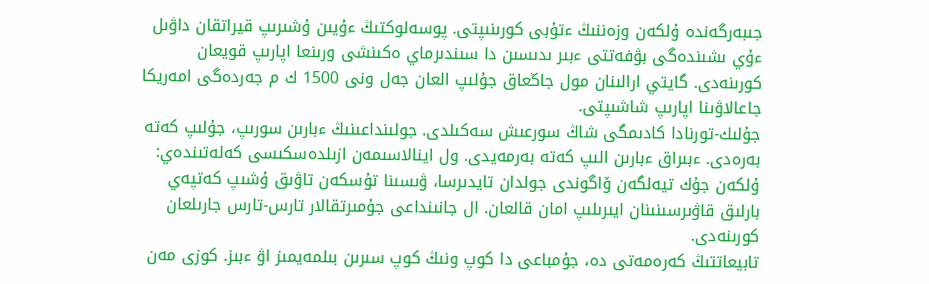جىبەرگەندە ۇلكەن وزەننىڭ ءتۇبى كورىنىپتى. پوسەلوكتىڭ ءۇيىن ۇشىرىپ قيراتقان داۋىل ءۇي ىشىندەگى بۋفەتتى ءبىر ىدىسىن دا سىندىرماي ەكىنشى ورىنعا اپارىپ قويعان كورىنەدى. گايتي ارالىنان مول جاڭعاق جۇلىپ العان جەل ونى 1500 ك م جەردەگى امەريكا جاعالاۋىنا اپارىپ شاشىپتى.
جۇلىك-تورنادا كادىمگى شاڭ سورعىش سەكىلدى. جولىنداعىنىڭ ءبارىن سورىپ، جۇلىپ كەتە بەرەدى. ءبىراق ءبارىن الىپ كەتە بەرمەيدى. ول اينالاسىمەن ازىلدەسكىسى كەلەتىندەي: ۇلكەن جۇك تيەلگەن ۆاگوندى جولدان تايدىرسا، ۋىسىنا تۇسكەن تاۋىق ۇشىپ كەتپەي بارلىق قاۋىرسىنىنان ايىرىلىپ امان قالعان. ال جانىنداعى جۇمىرتقالار تارس-تارس جارىلعان كورىنەدى.
تابيعاتتىڭ كەرەمەتى دە، جۇمباعى دا كوپ ونىڭ كوپ سىرىن بىلمەيمىز اۋ ءبىز. كوزى مەن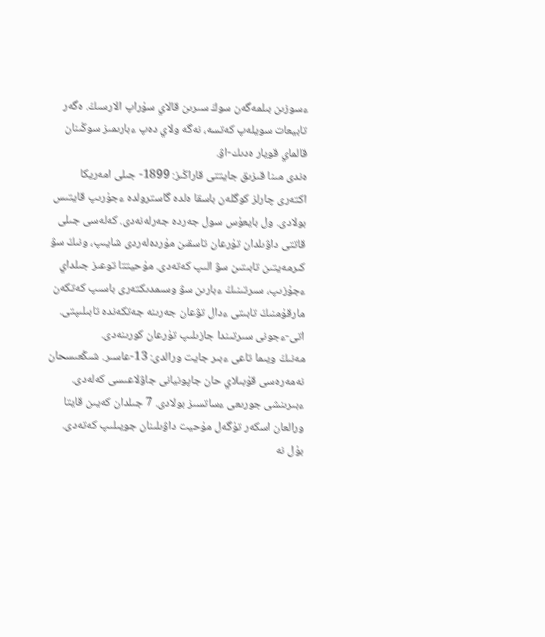ءسوزىن بىلمەگەن سوڭ سىرىن قالاي سۇراپ الارسىڭ. ەگەر تابيعات سويلەپ كەتسە، نەگە ولاي دەپ ءبارىمىز سوڭىنان قالماي قويار ەدىك-اۋ.
ەندى مىنا قىزىق جايتتى قاراڭىز: 1899- جىلى امەريكا اكتەرى چارلز كوگلەن باسقا ەلدە گاسترولدە ءجۇرىپ قايتىس بولادى. ول بايعۇس سول جەردە جەرلەنەدى. كەلەسى جىلى قاتتى داۋىلدان تۇرعان تاسقىن مۇردەلەردى شايىپ، ونىڭ سۋ كىرمەيتىن تابىتىن سۋ الىپ كەتەدى. مۇحيتتا توعىز جىلداي ءجۇزىپ، سىرتىنىڭ ءبارىن سۋ وسىمدىكتەرى باسىپ كەتكەن مارقۇمنىڭ تابىتى ءدال تۋعان جەرىنە جەتكەندە تابىلىپتى. اتى-ءجونى سىرتىندا جازىلىپ تۇرعان كورىنەدى.
مەنىڭ ويىما تاعى ءبىر جايت ورالدى: 13-عاسىر. شىڭعىسحان نەمەرەسى قۇبىلاي حان جاپونيانى جاۋلاعىسى كەلەدى. ءبىرىنشى جورىعى ءساتسىز بولادى. 7 جىلدان كەيىن قايتا ورالعان اسكەر تۇگەل مۇحيت داۋىلىنان جويىلىپ كەتەدى. بۇل نە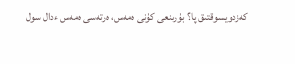كەزدويسوقتىق پا؟ بۇرىنعى كۇنى ەمەس، ەرتەسى ەمەس ءدال سول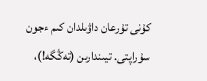كۇنى تۇرعان داۋىلدان كىم ءجون سۇراپتى. تيىندارىن (تەڭگە!)،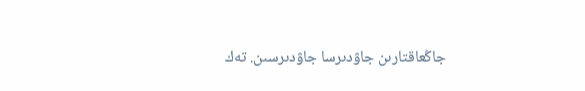جاڭعاقتارىن جاۋدىرسا جاۋدىرسىن. تەك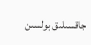جاقسىلىق بولسىن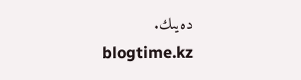دەيىك.
blogtime.kz